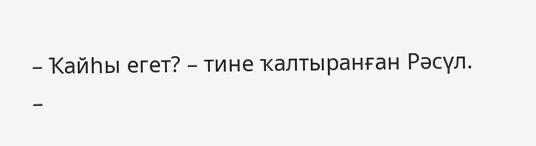– Ҡайһы егет? – тине ҡалтыранған Рәсүл.
–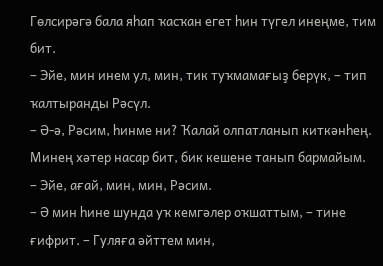Гөлсирәгә бала яһап ҡасҡан егет һин түгел инеңме, тим бит.
– Эйе, мин инем ул, мин, тик туҡмамағыҙ берүк, – тип ҡалтыранды Рәсүл.
– Ә-ә, Рәсим, һинме ни? Ҡалай олпатланып киткәнһең. Минең хәтер насар бит, бик кешене танып бармайым.
– Эйе, ағай, мин, мин, Рәсим.
– Ә мин һине шунда уҡ кемгәлер оҡшаттым, – тине ғифрит. – Гуляға әйттем мин,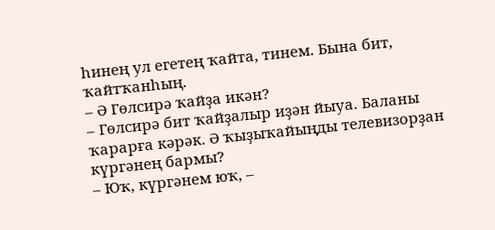һинең ул егетең ҡайта, тинем. Бына бит, ҡайтҡанһың.
– Ә Гөлсирә ҡайҙа икән?
– Гөлсирә бит ҡайҙалыр иҙән йыуа. Баланы ҡарарға кәрәк. Ә ҡыҙыҡайыңды телевизорҙан күргәнең бармы?
– Юҡ, күргәнем юҡ, –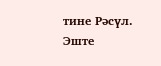тине Рәсүл.
Эште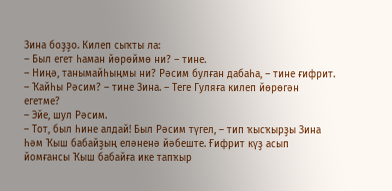Зина боҙҙо. Килеп сыҡты ла:
– Был егет һаман йөрөймө ни? – тине.
– Ниңә, танымайһыңмы ни? Рәсим булған дабаһа, – тине ғифрит.
– Ҡайһы Рәсим? – тине Зина. – Теге Гуляға килеп йөрөгән егетме?
– Эйе, шул Рәсим.
– Тот, был һине алдай! Был Рәсим түгел, – тип ҡысҡырҙы Зина һәм Ҡыш бабайҙың еләненә йәбеште. Ғифрит күҙ асып йомғансы Ҡыш бабайға ике тапҡыр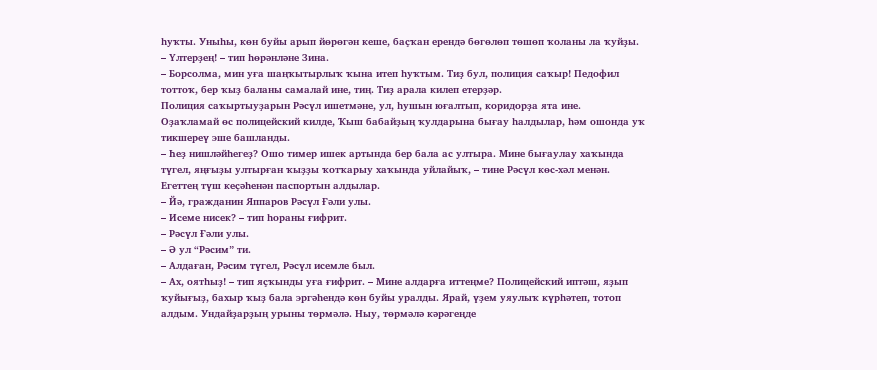һуҡты. Уныһы, көн буйы арып йөрөгән кеше, баҫҡан ерендә бөгөлөп төшөп ҡоланы ла ҡуйҙы.
– Үлтерҙең! – тип һөрәнләне Зина.
– Борсолма, мин уға шаңҡытырлыҡ ҡына итеп һуҡтым. Тиҙ бул, полиция саҡыр! Педофил тоттоҡ, бер ҡыҙ баланы самалай ине, тиң. Тиҙ арала килеп етерҙәр.
Полиция саҡыртыуҙарын Рәсүл ишетмәне, ул, һушын юғалтып, коридорҙа ята ине.
Оҙаҡламай өс полицейский килде, Ҡыш бабайҙың ҡулдарына бығау һалдылар, һәм ошонда уҡ тикшереү эше башланды.
– Һеҙ нишләйһегеҙ? Ошо тимер ишек артында бер бала ас ултыра. Мине бығаулау хаҡында түгел, яңғыҙы ултырған ҡыҙҙы ҡотҡарыу хаҡында уйлайыҡ, – тине Рәсүл көс-хәл менән.
Егеттең түш кеҫәһенән паспортын алдылар.
– Йә, гражданин Яппаров Рәсүл Ғәли улы.
– Исеме нисек? – тип һораны ғифрит.
– Рәсүл Ғәли улы.
– Ә ул “Рәсим” ти.
– Алдаған, Рәсим түгел, Рәсүл исемле был.
– Ах, оятһыҙ! – тип яҫҡынды уға ғифрит. – Мине алдарға иттеңме? Полицейский иптәш, яҙып ҡуйығыҙ, бахыр ҡыҙ бала эргәһендә көн буйы уралды. Ярай, үҙем уяулыҡ күрһәтеп, тотоп алдым. Ундайҙарҙың урыны төрмәлә. Ныу, төрмәлә кәрәгеңде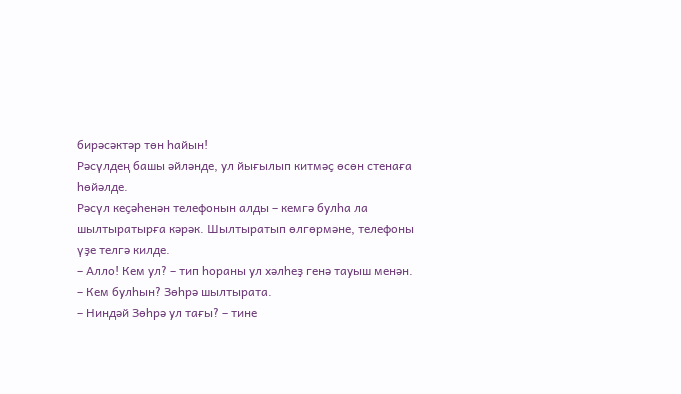бирәсәктәр төн һайын!
Рәсүлдең башы әйләнде, ул йығылып китмәҫ өсөн стенаға һөйәлде.
Рәсүл кеҫәһенән телефонын алды – кемгә булһа ла шылтыратырға кәрәк. Шылтыратып өлгөрмәне, телефоны үҙе телгә килде.
– Алло! Кем ул? – тип һораны ул хәлһеҙ генә тауыш менән.
– Кем булһын? Зөһрә шылтырата.
– Ниндәй Зөһрә ул тағы? – тине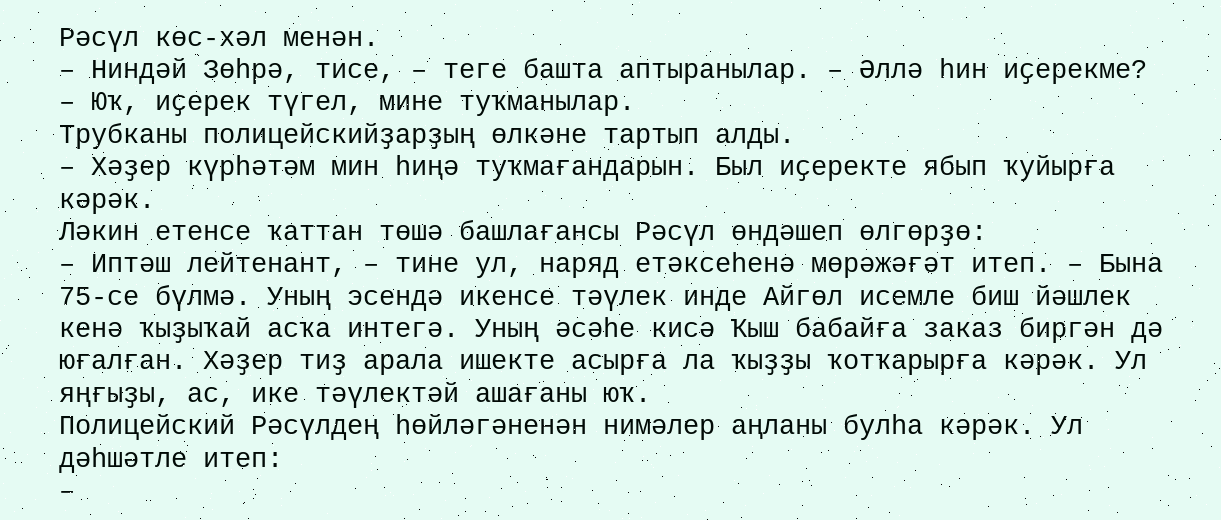Рәсүл көс-хәл менән.
– Ниндәй Зөһрә, тисе, – теге башта аптыранылар. – Әллә һин иҫерекме?
– Юҡ, иҫерек түгел, мине туҡманылар.
Трубканы полицейскийҙарҙың өлкәне тартып алды.
– Хәҙер күрһәтәм мин һиңә туҡмағандарын. Был иҫеректе ябып ҡуйырға кәрәк.
Ләкин етенсе ҡаттан төшә башлағансы Рәсүл өндәшеп өлгөрҙө:
– Иптәш лейтенант, – тине ул, наряд етәксеһенә мөрәжәғәт итеп. – Бына 75-се бүлмә. Уның эсендә икенсе тәүлек инде Айгөл исемле биш йәшлек кенә ҡыҙыҡай асҡа интегә. Уның әсәһе кисә Ҡыш бабайға заказ биргән дә юғалған. Хәҙер тиҙ арала ишекте асырға ла ҡыҙҙы ҡотҡарырға кәрәк. Ул яңғыҙы, ас, ике тәүлектәй ашағаны юҡ.
Полицейский Рәсүлдең һөйләгәненән нимәлер аңланы булһа кәрәк. Ул дәһшәтле итеп:
–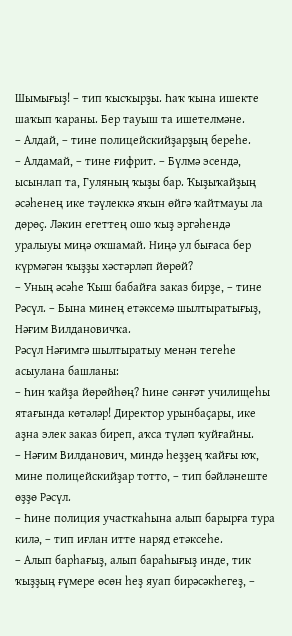Шымығыҙ! – тип ҡысҡырҙы. Һаҡ ҡына ишекте шаҡып ҡараны. Бер тауыш та ишетелмәне.
– Алдай, – тине полицейскийҙарҙың береһе.
– Алдамай, – тине ғифрит. – Бүлмә эсендә, ысынлап та, Гуляның ҡыҙы бар. Ҡыҙыҡайҙың әсәһенең ике тәүлеккә яҡын өйгә ҡайтмауы ла дөрөҫ. Ләкин егеттең ошо ҡыҙ эргәһендә уралыуы миңә оҡшамай. Ниңә ул бығаса бер күрмәгән ҡыҙҙы хәстәрләп йөрөй?
– Уның әсәһе Ҡыш бабайға заказ бирҙе, – тине Рәсүл. – Бына минең етәксемә шылтыратығыҙ, Нәғим Вилдановичҡа.
Рәсүл Нәғимгә шылтыратыу менән тегеһе асыулана башланы:
– Һин ҡайҙа йөрөйһөң? Һине сәнғәт училищеһы ятағында көтәләр! Директор урынбаҫары, ике аҙна элек заказ биреп, аҡса түләп ҡуйғайны.
– Нәғим Вилданович, миндә һеҙҙең ҡайғы юҡ, мине полицейскийҙар тотто, – тип бәйләнеште өҙҙө Рәсүл.
– Һине полиция участкаһына алып барырға тура килә, – тип иғлан итте наряд етәксеһе.
– Алып барһағыҙ, алып бараһығыҙ инде, тик ҡыҙҙың ғүмере өсөн һеҙ яуап бирәсәкһегеҙ, –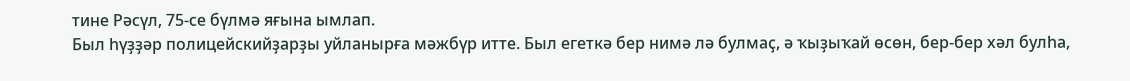тине Рәсүл, 75-се бүлмә яғына ымлап.
Был һүҙҙәр полицейскийҙарҙы уйланырға мәжбүр итте. Был егеткә бер нимә лә булмаҫ, ә ҡыҙыҡай өсөн, бер-бер хәл булһа,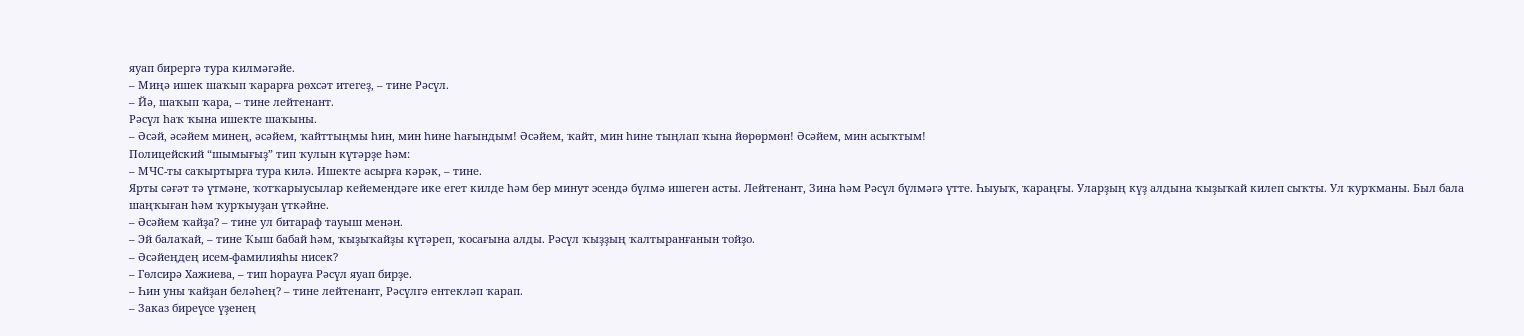яуап бирергә тура килмәгәйе.
– Миңә ишек шаҡып ҡарарға рөхсәт итегеҙ, – тине Рәсүл.
– Йә, шаҡып ҡара, – тине лейтенант.
Рәсүл һаҡ ҡына ишекте шаҡыны.
– Әсәй, әсәйем минең, әсәйем, ҡайттыңмы һин, мин һине һағындым! Әсәйем, ҡайт, мин һине тыңлап ҡына йөрөрмөн! Әсәйем, мин асыҡтым!
Полицейский “шымығыҙ” тип ҡулын күтәрҙе һәм:
– МЧС-ты саҡыртырға тура килә. Ишекте асырға кәрәк, – тине.
Ярты сәғәт тә үтмәне, ҡотҡарыусылар кейемендәге ике егет килде һәм бер минут эсендә бүлмә ишеген асты. Лейтенант, Зина һәм Рәсүл бүлмәгә үтте. Һыуыҡ, ҡараңғы. Уларҙың күҙ алдына ҡыҙыҡай килеп сыҡты. Ул ҡурҡманы. Был бала шаңҡыған һәм ҡурҡыуҙан үткәйне.
– Әсәйем ҡайҙа? – тине ул битараф тауыш менән.
– Эй балаҡай, – тине Ҡыш бабай һәм, ҡыҙыҡайҙы күтәреп, ҡосағына алды. Рәсүл ҡыҙҙың ҡалтыранғанын тойҙо.
– Әсәйеңдең исем-фамилияһы нисек?
– Гөлсирә Хажиева, – тип һорауға Рәсүл яуап бирҙе.
– Һин уны ҡайҙан беләһең? – тине лейтенант, Рәсүлгә ентекләп ҡарап.
– Заказ биреүсе үҙенең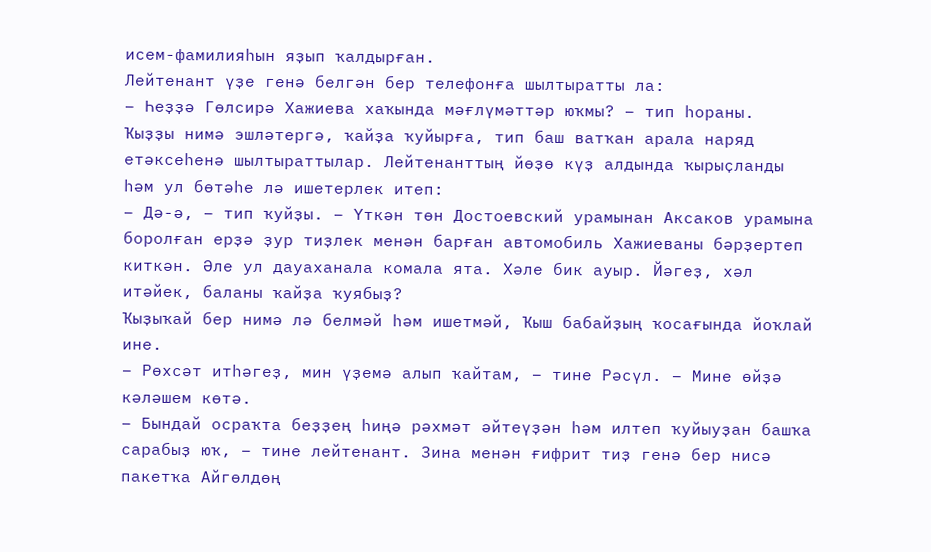исем-фамилияһын яҙып ҡалдырған.
Лейтенант үҙе генә белгән бер телефонға шылтыратты ла:
– Һеҙҙә Гөлсирә Хажиева хаҡында мәғлүмәттәр юҡмы? – тип һораны.
Ҡыҙҙы нимә эшләтергә, ҡайҙа ҡуйырға, тип баш ватҡан арала наряд етәксеһенә шылтыраттылар. Лейтенанттың йөҙө күҙ алдында ҡырыҫланды һәм ул бөтәһе лә ишетерлек итеп:
– Дә-ә, – тип ҡуйҙы. – Үткән төн Достоевский урамынан Аксаков урамына боролған ерҙә ҙур тиҙлек менән барған автомобиль Хажиеваны бәрҙертеп киткән. Әле ул дауаханала комала ята. Хәле бик ауыр. Йәгеҙ, хәл итәйек, баланы ҡайҙа ҡуябыҙ?
Ҡыҙыҡай бер нимә лә белмәй һәм ишетмәй, Ҡыш бабайҙың ҡосағында йоҡлай ине.
– Рөхсәт итһәгеҙ, мин үҙемә алып ҡайтам, – тине Рәсүл. – Мине өйҙә кәләшем көтә.
– Бындай осраҡта беҙҙең һиңә рәхмәт әйтеүҙән һәм илтеп ҡуйыуҙан башҡа сарабыҙ юҡ, – тине лейтенант. Зина менән ғифрит тиҙ генә бер нисә пакетҡа Айгөлдөң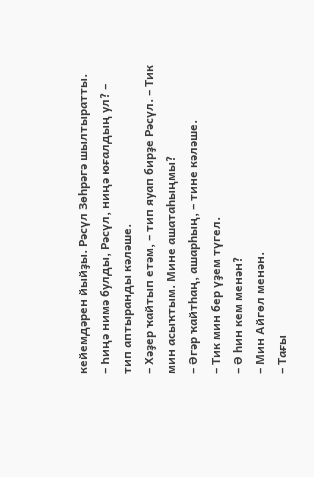кейемдәрен йыйҙы. Рәсүл Зөһрәгә шылтыратты.
– Һиңә нимә булды, Рәсүл, ниңә юғалдың ул? – тип аптыранды кәләше.
– Хәҙер ҡайтып етәм, – тип яуап бирҙе Рәсүл. – Тик мин асыҡтым. Мине ашатаһыңмы?
– Әгәр ҡайтһаң, ашарһың, – тине кәләше.
– Тик мин бер үҙем түгел.
– Ә һин кем менән?
– Мин Айгөл менән.
– Тағы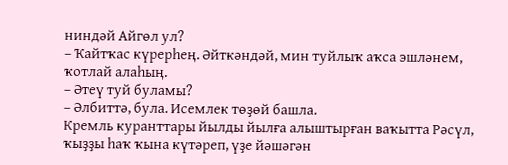ниндәй Айгөл ул?
– Ҡайтҡас күрерһең. Әйткәндәй, мин туйлыҡ аҡса эшләнем, ҡотлай алаһың.
– Әтеү туй буламы?
– Әлбиттә, була. Исемлек төҙөй башла.
Кремль куранттары йылды йылға алыштырған ваҡытта Рәсүл, ҡыҙҙы һаҡ ҡына күтәреп, үҙе йәшәгән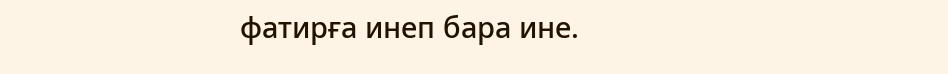фатирға инеп бара ине.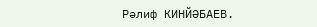Рәлиф КИНЙӘБАЕВ.